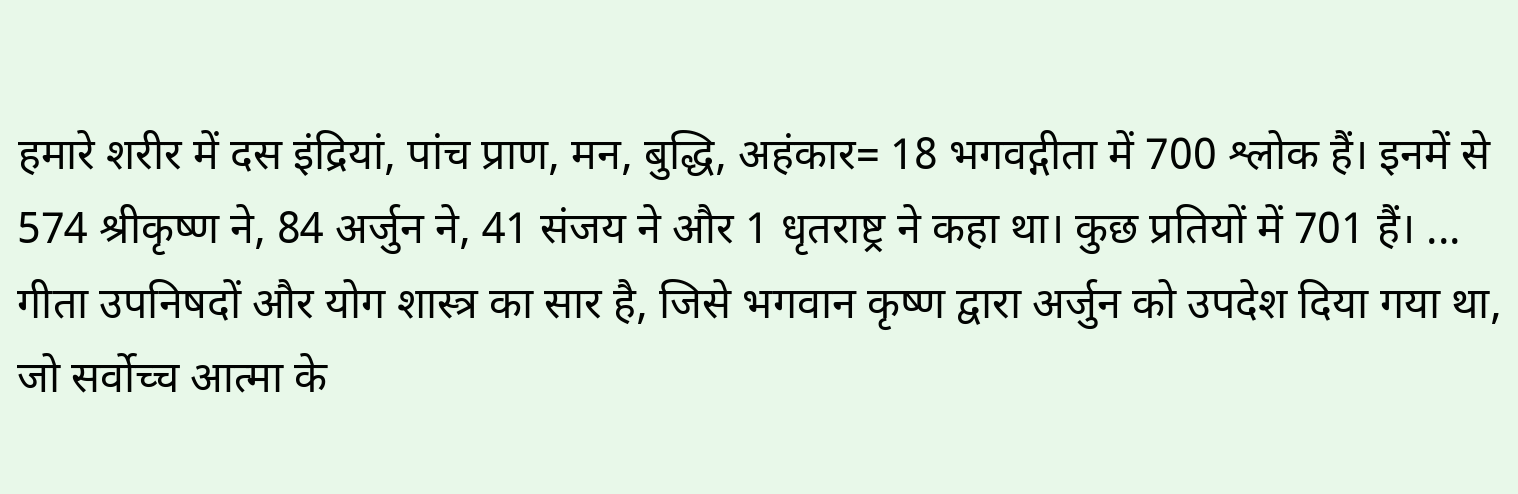हमारे शरीर में दस इंद्रियां, पांच प्राण, मन, बुद्धि, अहंकार= 18 भगवद्गीता में 700 श्लोक हैं। इनमें से 574 श्रीकृष्ण ने, 84 अर्जुन ने, 41 संजय ने और 1 धृतराष्ट्र ने कहा था। कुछ प्रतियों में 701 हैं। ... गीता उपनिषदों और योग शास्त्र का सार है, जिसे भगवान कृष्ण द्वारा अर्जुन को उपदेश दिया गया था, जो सर्वोच्च आत्मा के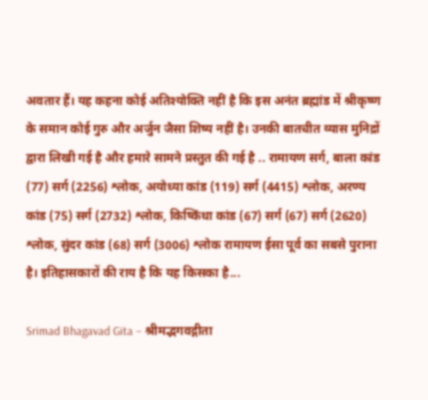अवतार हैं। यह कहना कोई अतिश्योक्ति नहीं है कि इस अनंत ब्रह्मांड में श्रीकृष्ण के समान कोई गुरु और अर्जुन जैसा शिष्य नहीं है। उनकी बातचीत व्यास मुनिद्रों द्वारा लिखी गई है और हमारे सामने प्रस्तुत की गई है .. रामायण सर्ग, बाला कांड (77) सर्ग (2256) श्लोक, अयोध्या कांड (119) सर्ग (4415) श्लोक, अरण्य कांड (75) सर्ग (2732) श्लोक, किष्किंधा कांड (67) सर्ग (67) सर्ग (2620) श्लोक, सुंदर कांड (68) सर्ग (3006) श्लोक रामायण ईसा पूर्व का सबसे पुराना है। इतिहासकारों की राय है कि यह किसका है...

Srimad Bhagavad Gita – श्रीमद्भगवद्गीता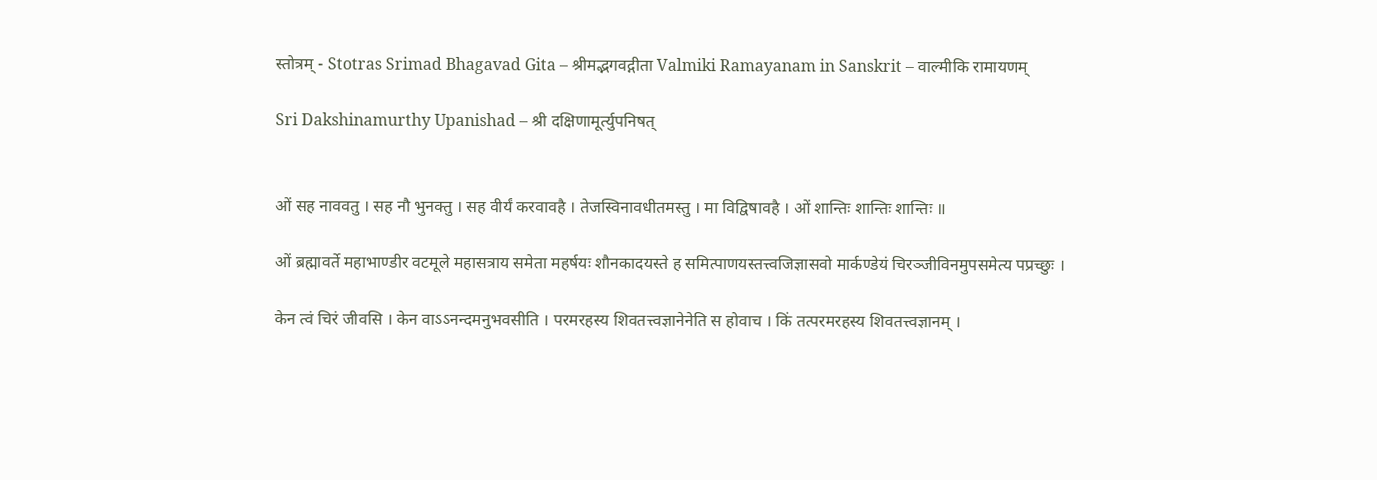स्तोत्रम् - Stotras Srimad Bhagavad Gita – श्रीमद्भगवद्गीता Valmiki Ramayanam in Sanskrit – वाल्मीकि रामायणम्

Sri Dakshinamurthy Upanishad – श्री दक्षिणामूर्त्युपनिषत्


ओं सह नाववतु । सह नौ भुनक्तु । सह वीर्यं करवावहै । तेजस्विनावधीतमस्तु । मा विद्विषावहै । ओं शान्तिः शान्तिः शान्तिः ॥

ओं ब्रह्मावर्ते महाभाण्डीर वटमूले महासत्राय समेता महर्षयः शौनकादयस्ते ह समित्पाणयस्तत्त्वजिज्ञासवो मार्कण्डेयं चिरञ्जीविनमुपसमेत्य पप्रच्छुः ।

केन त्वं चिरं जीवसि । केन वाऽऽनन्दमनुभवसीति । परमरहस्य शिवतत्त्वज्ञानेनेति स होवाच । किं तत्परमरहस्य शिवतत्त्वज्ञानम् ।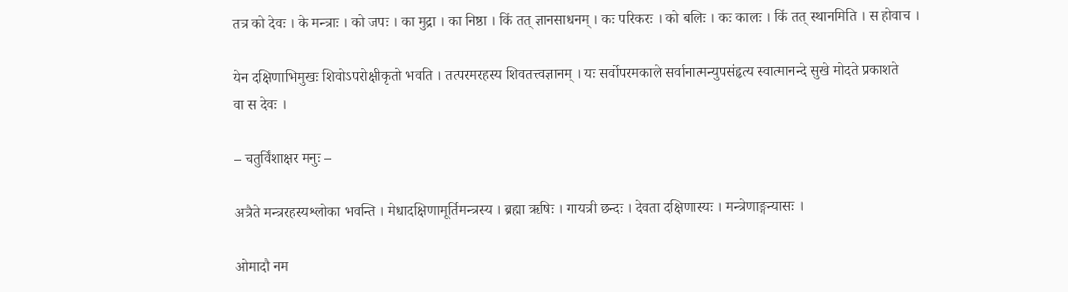तत्र को देवः । के मन्त्राः । को जपः । का मुद्रा । का निष्ठा । किं तत् ज्ञानसाधनम् । कः परिकरः । को बलिः । कः कालः । किं तत् स्थानमिति । स होवाच ।

येन दक्षिणाभिमुखः शिवोऽपरोक्षीकृतो भवति । तत्परमरहस्य शिवतत्त्वज्ञानम् । यः सर्वोपरमकाले सर्वानात्मन्युपसंहृत्य स्वात्मानन्दे सुखे मोदते प्रकाशते
वा स देवः ।

– चतुर्विंशाक्षर मनुः –

अत्रैते मन्त्ररहस्यश्लोका भवन्ति । मेधादक्षिणामूर्तिमन्त्रस्य । ब्रह्मा ऋषिः । गायत्री छन्दः । देवता दक्षिणास्यः । मन्त्रेणाङ्गन्यासः ।

ओमादौ नम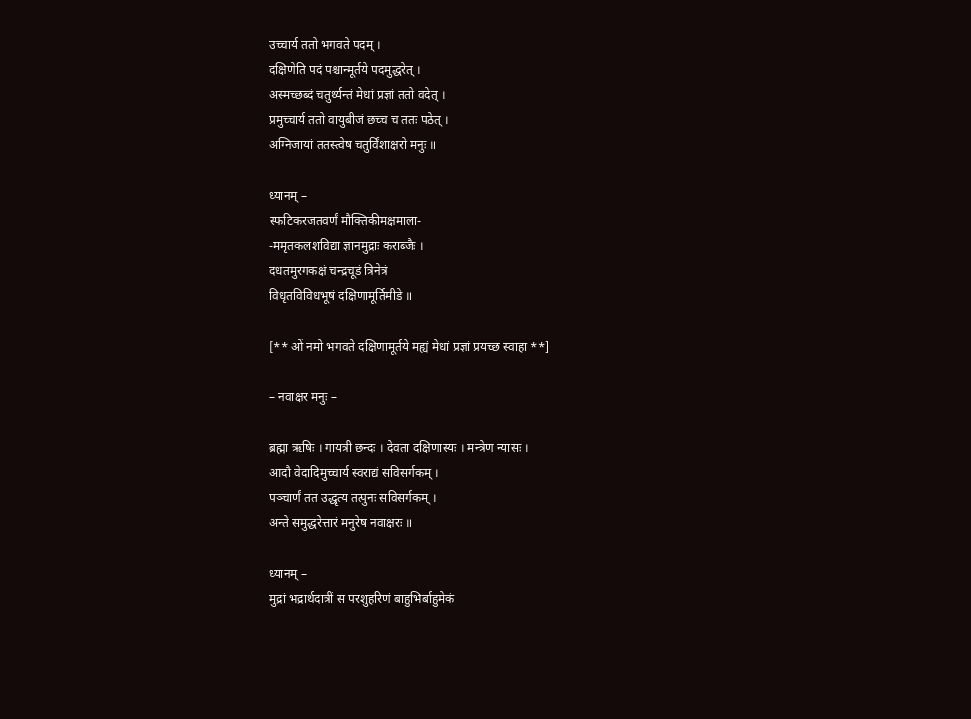उच्चार्य ततो भगवते पदम् ।
दक्षिणेति पदं पश्चान्मूर्तये पदमुद्धरेत् ।
अस्मच्छब्दं चतुर्थ्यन्तं मेधां प्रज्ञां ततो वदेत् ।
प्रमुच्चार्य ततो वायुबीजं छच्च च ततः पठेत् ।
अग्निजायां ततस्त्वेष चतुर्विंशाक्षरो मनुः ॥

ध्यानम् –
स्फटिकरजतवर्णं मौक्तिकीमक्षमाला-
-ममृतकलशविद्या ज्ञानमुद्राः कराब्जैः ।
दधतमुरगकक्षं चन्द्रचूडं त्रिनेत्रं
विधृतविविधभूषं दक्षिणामूर्तिमीडे ॥

[** ओं नमो भगवते दक्षिणामूर्तये मह्यं मेधां प्रज्ञां प्रयच्छ स्वाहा **]

– नवाक्षर मनुः –

ब्रह्मा ऋषिः । गायत्री छन्दः । देवता दक्षिणास्यः । मन्त्रेण न्यासः ।
आदौ वेदादिमुच्चार्य स्वराद्यं सविसर्गकम् ।
पञ्चार्णं तत उद्धृत्य तत्पुनः सविसर्गकम् ।
अन्ते समुद्धरेत्तारं मनुरेष नवाक्षरः ॥

ध्यानम् –
मुद्रां भद्रार्थदात्रीं स परशुहरिणं बाहुभिर्बाहुमेकं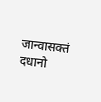जान्वासक्तं दधानो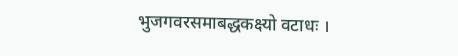भुजगवरसमाबद्धकक्ष्यो वटाधः ।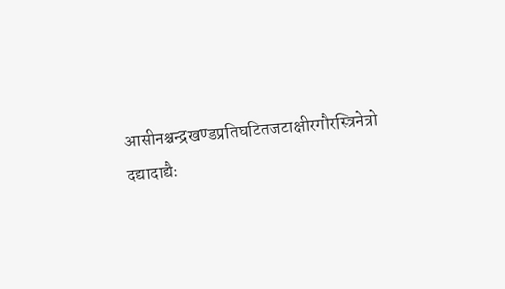आसीनश्चन्द्रखण्डप्रतिघटितजटाक्षीरगौरस्त्रिनेत्रो
दद्यादाद्यैः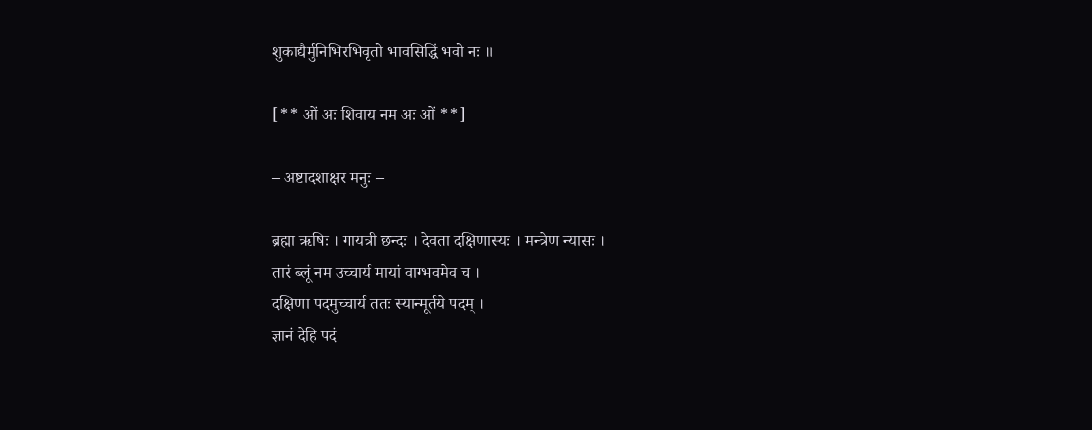शुकाद्यैर्मुनिभिरभिवृतो भावसिद्धिं भवो नः ॥

[** ओं अः शिवाय नम अः ओं **]

– अष्टादशाक्षर मनुः –

ब्रह्मा ऋषिः । गायत्री छन्दः । देवता दक्षिणास्यः । मन्त्रेण न्यासः ।
तारं ब्लूं नम उच्चार्य मायां वाग्भवमेव च ।
दक्षिणा पदमुच्चार्य ततः स्यान्मूर्तये पदम् ।
ज्ञानं देहि पदं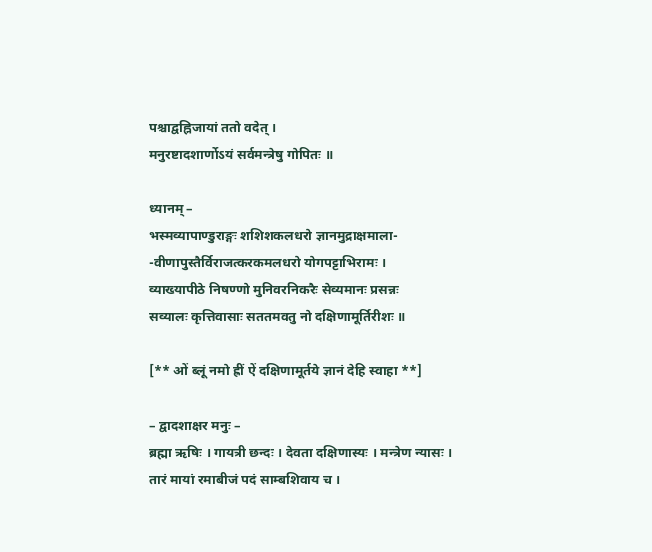पश्चाद्वह्निजायां ततो वदेत् ।
मनुरष्टादशार्णोऽयं सर्वमन्त्रेषु गोपितः ॥

ध्यानम् –
भस्मव्यापाण्डुराङ्गः शशिशकलधरो ज्ञानमुद्राक्षमाला-
-वीणापुस्तैर्विराजत्करकमलधरो योगपट्टाभिरामः ।
व्याख्यापीठे निषण्णो मुनिवरनिकरैः सेव्यमानः प्रसन्नः
सव्यालः कृत्तिवासाः सततमवतु नो दक्षिणामूर्तिरीशः ॥

[** ओं ब्लूं नमो ह्रीं ऐं दक्षिणामूर्तये ज्ञानं देहि स्वाहा **]

– द्वादशाक्षर मनुः –
ब्रह्मा ऋषिः । गायत्री छन्दः । देवता दक्षिणास्यः । मन्त्रेण न्यासः ।
तारं मायां रमाबीजं पदं साम्बशिवाय च ।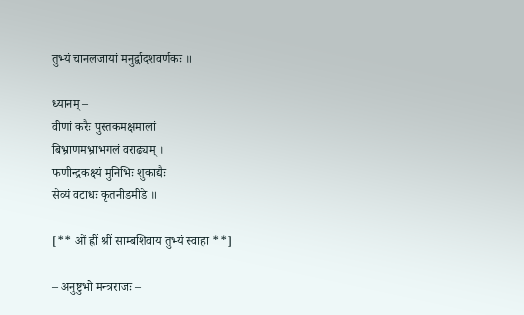तुभ्यं चानलजायां मनुर्द्वादशवर्णकः ॥

ध्यानम् –
वीणां करैः पुस्तकमक्षमालां
बिभ्राणमभ्राभगलं वराढ्यम् ।
फणीन्द्रकक्ष्यं मुनिभिः शुकाद्यैः
सेव्यं वटाधः कृतनीडमीडे ॥

[** ओं ह्रीं श्रीं साम्बशिवाय तुभ्यं स्वाहा **]

– अनुष्टुभो मन्त्रराजः –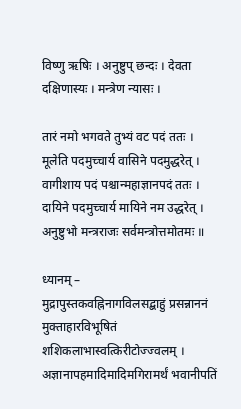विष्णु ऋषिः । अनुष्टुप् छन्दः । देवता दक्षिणास्यः । मन्त्रेण न्यासः ।

तारं नमो भगवते तुभ्यं वट पदं ततः ।
मूलेति पदमुच्चार्य वासिने पदमुद्धरेत् ।
वागीशाय पदं पश्चान्महाज्ञानपदं ततः ।
दायिने पदमुच्चार्य मायिने नम उद्धरेत् ।
अनुष्टुभो मन्त्रराजः सर्वमन्त्रोत्तमोतमः ॥

ध्यानम् –
मुद्रापुस्तकवह्निनागविलसद्बाहुं प्रसन्नाननं
मुक्ताहारविभूषितं शशिकलाभास्वत्किरीटोज्ज्वलम् ।
अज्ञानापहमादिमादिमगिरामर्थं भवानीपतिं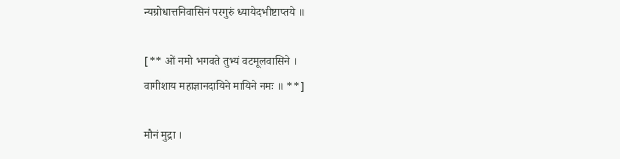न्यग्रोधात्तनिवासिनं परगुरुं ध्यायेदभीष्टाप्तये ॥

[** ओं नमो भगवते तुभ्यं वटमूलवासिने ।
वागीशाय महाज्ञानदायिने मायिने नमः ॥ **]

मौनं मुद्रा ।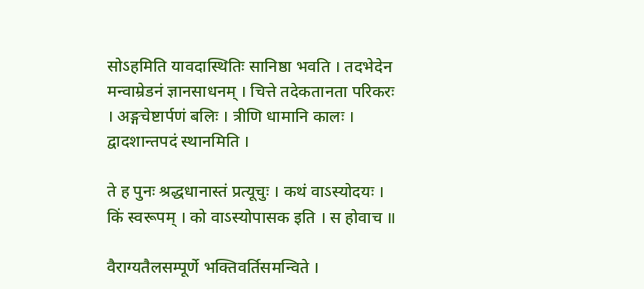सोऽहमिति यावदास्थितिः सानिष्ठा भवति । तदभेदेन मन्वाम्रेडनं ज्ञानसाधनम् । चित्ते तदेकतानता परिकरः । अङ्गचेष्टार्पणं बलिः । त्रीणि धामानि कालः । द्वादशान्तपदं स्थानमिति ।

ते ह पुनः श्रद्धधानास्तं प्रत्यूचुः । कथं वाऽस्योदयः । किं स्वरूपम् । को वाऽस्योपासक इति । स होवाच ॥

वैराग्यतैलसम्पूर्णे भक्तिवर्तिसमन्विते ।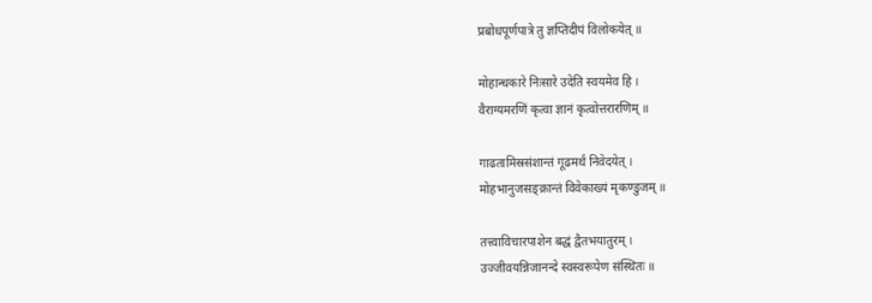प्रबोधपूर्णपात्रे तु ज्ञप्तिदीपं विलोकयेत् ॥

मोहान्धकारे निःसारे उदेति स्वयमेव हि ।
वैराग्यमरणिं कृत्वा ज्ञानं कृत्वोत्तरारणिम् ॥

गाढतामिस्रसंशान्तं गूढमर्थं निवेदयेत् ।
मोहभानुजसङ्क्रान्तं विवेकाख्यं मृकण्डुजम् ॥

तत्त्वाविचारपाशेन बद्धं द्वैतभयातुरम् ।
उज्जीवयन्निजानन्दे स्वस्वरूपेण संस्थितः ॥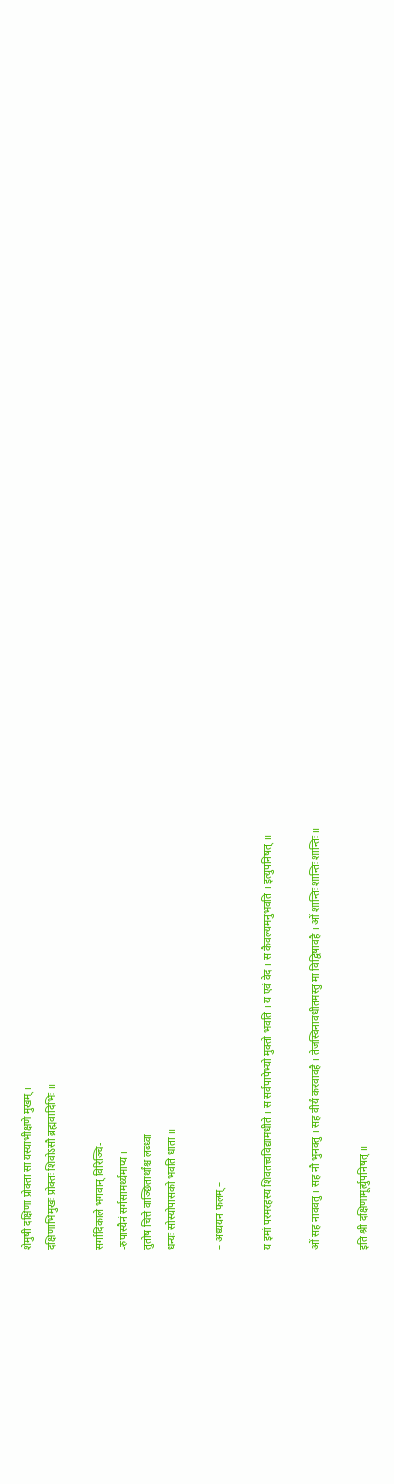शेमुषी दक्षिणा प्रोक्ता सा यस्याभीक्षणे मुखम् ।
दक्षिणाभिमुखः प्रोक्तः शिवोऽसौ ब्रह्मवादिभिः ॥

सर्गादिकाले भगवान् विरिञ्चि-
-रुपास्यैनं सर्गसामर्थ्यमाप्य ।
तुतोष चित्ते वाञ्छितार्थांश्च लब्ध्वा
धन्यः सोस्योपासको भवति धाता ॥

– अध्ययन फलम् –

य इमां परमरहस्य शिवतत्त्वविद्यामधीते । स सर्वपापेभ्यो मुक्तो भवति । य एवं वेद । स कैवल्यमनुभवति । इत्युपनिषत् ॥

ओं सह नाववतु । सह नौ भुनक्तु । सह वीर्यं करवावहै । तेजस्विनावधीतमस्तु मा विद्विषावहै । ओं शान्तिः शान्तिः शान्तिः ॥

इति श्री दक्षिणामूर्त्युपनिषत् ॥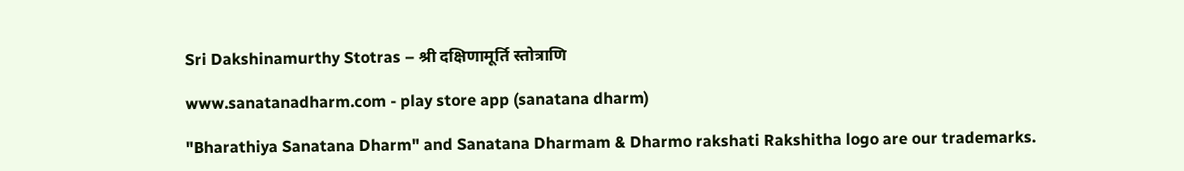Sri Dakshinamurthy Stotras – श्री दक्षिणामूर्ति स्तोत्राणि

www.sanatanadharm.com - play store app (sanatana dharm)

"Bharathiya Sanatana Dharm" and Sanatana Dharmam & Dharmo rakshati Rakshitha logo are our trademarks.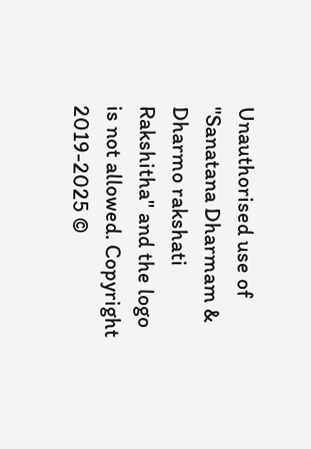Unauthorised use of "Sanatana Dharmam & Dharmo rakshati Rakshitha" and the logo is not allowed. Copyright 2019-2025 ©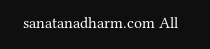sanatanadharm.com All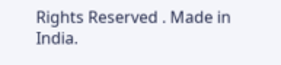Rights Reserved . Made in India.